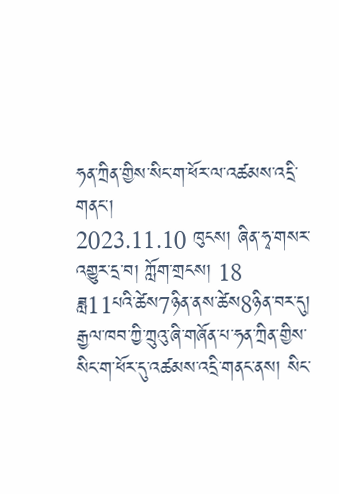ཧན་ཀྲིན་གྱིས་སིང་ག་ཕོར་ལ་འཚམས་འདྲི་གནང་།
2023.11.10 ཁུངས། ཞིན་ཧྭ་གསར་འགྱུར་དྲ་བ། ཀློག་གྲངས། 18
ཟླ11པའི་ཚེས7ཉིན་ནས་ཚེས8ཉིན་བར་དུ། རྒྱལ་ཁབ་ཀྱི་ཀྲུའུ་ཞི་གཞོན་པ་ཧན་ཀྲིན་གྱིས་སིང་ག་ཕོར་དུ་འཚམས་འདྲི་གནང་ནས། སིང་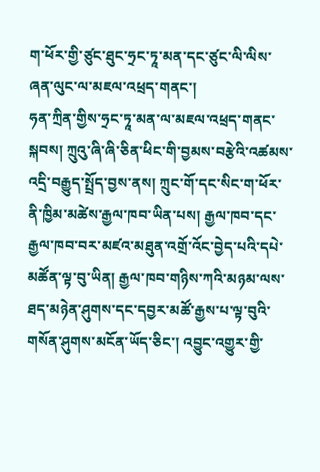ག་ཕོར་གྱི་ཙུང་ཐུང་ཧྲང་ཏཱ་མན་དང་ཙུང་ལི་ལིས་ཞན་ལུང་ལ་མཇལ་འཕྲད་གནང་།
ཧན་ཀྲིན་གྱིས་ཧྲང་ཏཱ་མན་ལ་མཇལ་འཕྲད་གནང་སྐབས། ཀྲུའུ་ཞི་ཞི་ཅིན་ཕིང་གི་བྱམས་བརྩེའི་འཚམས་འདྲི་བརྒྱུད་སྤྲོད་བྱས་ནས། ཀྲུང་གོ་དང་སིང་ག་ཕོར་ནི་ཁྱིམ་མཚེས་རྒྱལ་ཁབ་ཡིན་པས། རྒྱལ་ཁབ་དང་རྒྱལ་ཁབ་བར་མཛའ་མཐུན་འགྲོ་འོང་བྱེད་པའི་དཔེ་མཚོན་ལྟ་བུ་ཡིན། རྒྱལ་ཁབ་གཉིས་ཀའི་མཉམ་ལས་ཐད་མཉེན་ཤུགས་དང་དབྱར་མཚོ་རྒྱས་པ་ལྟ་བུའི་གསོན་ཤུགས་མངོན་ཡོད་ཅིང་། འབྱུང་འགྱུར་གྱི་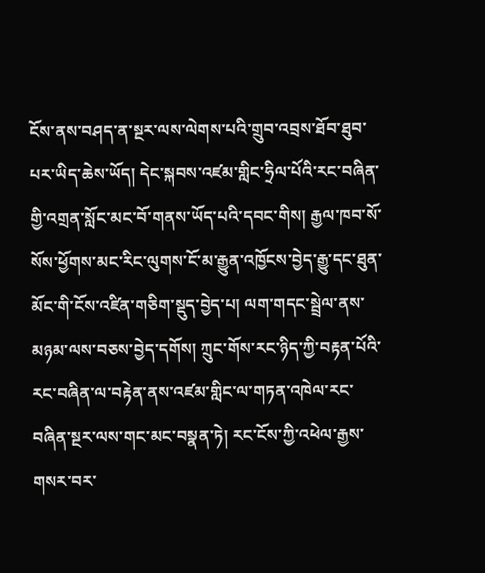ངོས་ནས་བཤད་ན་སྔར་ལས་ལེགས་པའི་གྲུབ་འབྲས་ཐོབ་ཐུབ་པར་ཡིད་ཆེས་ཡོད། དེང་སྐབས་འཛམ་གླིང་ཧྲིལ་པོའི་རང་བཞིན་གྱི་འགྲན་སློང་མང་བོ་གནས་ཡོད་པའི་དབང་གིས། རྒྱལ་ཁབ་སོ་སོས་ཕྱོགས་མང་རིང་ལུགས་ངོ་མ་རྒྱུན་འཁྱོངས་བྱེད་རྒྱུ་དང་ཐུན་མོང་གི་ངོས་འཛིན་གཅིག་སྡུད་བྱེད་པ། ལག་གདང་སྦྲེལ་ནས་མཉམ་ལས་བཅས་བྱེད་དགོས། ཀྲུང་གོས་རང་ཉིད་ཀྱི་བརྟན་པོའི་རང་བཞིན་ལ་བརྟེན་ནས་འཛམ་གླིང་ལ་གཏན་འཁེལ་རང་བཞིན་སྔར་ལས་གང་མང་བསྣན་ཏེ། རང་ངོས་ཀྱི་འཕེལ་རྒྱས་གསར་བར་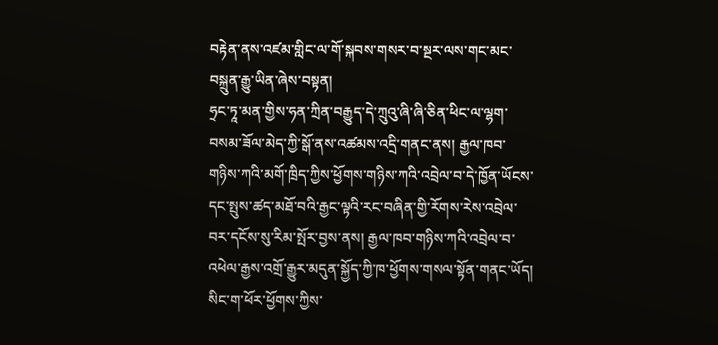བརྟེན་ནས་འཛམ་གླིང་ལ་གོ་སྐབས་གསར་བ་སྔར་ལས་གང་མང་བསྐྲུན་རྒྱུ་ཡིན་ཞེས་བསྟན།
ཧྲང་ཏཱ་མན་གྱིས་ཧན་ཀྲིན་བརྒྱུད་དེ་ཀྲུའུ་ཞི་ཞི་ཅིན་ཕིང་ལ་ལྷག་བསམ་ཟོལ་མེད་ཀྱི་སྒོ་ནས་འཚམས་འདྲི་གནང་ནས། རྒྱལ་ཁབ་གཉིས་ཀའི་མགོ་ཁྲིད་ཀྱིས་ཕྱོགས་གཉིས་ཀའི་འབྲེལ་བ་དེ་ཁྱོན་ཡོངས་དང་སྤུས་ཚད་མཐོ་བའི་རྒྱང་ལྟའི་རང་བཞིན་གྱི་རོགས་རེས་འབྲེལ་བར་དངོས་སུ་རིམ་སྤོར་བྱས་ནས། རྒྱལ་ཁབ་གཉིས་ཀའི་འབྲེལ་བ་འཕེལ་རྒྱས་འགྲོ་རྒྱུར་མདུན་སྐྱོད་ཀྱི་ཁ་ཕྱོགས་གསལ་སྟོན་གནང་ཡོད། སིང་ག་ཕོར་ཕྱོགས་ཀྱིས་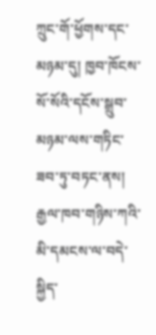ཀྲུང་གོ་ཕྱོགས་དང་མཉམ་དུ། ཁྱབ་ཁོངས་སོ་སོའི་དངོས་སྒྲུབ་མཉམ་ལས་གཏིང་ཟབ་ཏུ་བཏང་ནས། རྒྱལ་ཁབ་གཉིས་ཀའི་མི་དམངས་ལ་བདེ་སྐྱིད་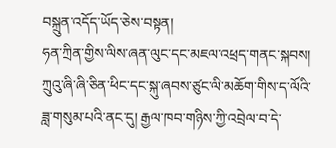བསྐྲུན་འདོད་ཡོད་ཅེས་བསྟན།
ཧན་ཀྲིན་གྱིས་ལིས་ཞན་ལུང་དང་མཇལ་འཕྲད་གནང་སྐབས། ཀྲུའུ་ཞི་ཞི་ཅིན་ཕིང་དང་སྐུ་ཞབས་ཙུང་ལི་མཆོག་གིས་ད་ལོའི་ཟླ་གསུམ་པའི་ནང་དུ། རྒྱལ་ཁབ་གཉིས་ཀྱི་འབྲེལ་བ་དེ་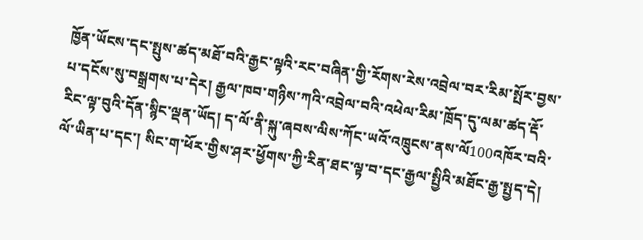ཁྱོན་ཡོངས་དང་སྤུས་ཚད་མཐོ་བའི་རྒྱང་ལྟའི་རང་བཞིན་གྱི་རོགས་རེས་འབྲེལ་བར་རིམ་སྤོར་བྱས་པ་དངོས་སུ་བསྒྲགས་པ་དེར། རྒྱལ་ཁབ་གཉིས་ཀའི་འབྲེལ་བའི་འཕེལ་རིམ་ཁྲོད་དུ་ལམ་ཚད་རྡོ་རིང་ལྟ་བུའི་དོན་སྙིང་ལྡན་ཡོད། ད་ལོ་ནི་སྐུ་ཞབས་ལིས་ཀོང་ཡའོ་འཁྲུངས་ནས་ལོ100འཁོར་བའི་ལོ་ཡིན་པ་དང་། སིང་ག་ཕོར་གྱིས་ཤར་ཕྱོགས་ཀྱི་རིན་ཐང་ལྟ་བ་དང་རྒྱལ་སྤྱིའི་མཐོང་རྒྱ་སྤྱད་དེ།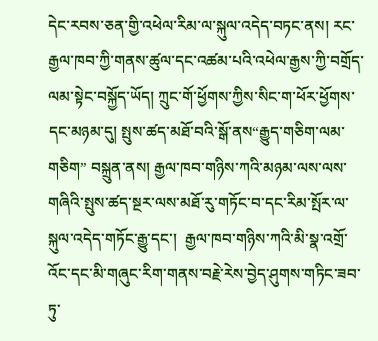དེང་རབས་ཅན་གྱི་འཕེལ་རིམ་ལ་སྐུལ་འདེད་བཏང་ནས། རང་རྒྱལ་ཁབ་ཀྱི་གནས་ཚུལ་དང་འཚམ་པའི་འཕེལ་རྒྱས་ཀྱི་བགྲོད་ལམ་སྟེང་བསྐྱོད་ཡོད། ཀྲུང་གོ་ཕྱོགས་ཀྱིས་སིང་ག་ཕོར་ཕྱོགས་དང་མཉམ་དུ། སྤུས་ཚད་མཐོ་བའི་སྒོ་ནས“རྒྱུད་གཅིག་ལམ་གཅིག” བསྐྲུན་ནས། རྒྱལ་ཁབ་གཉིས་ཀའི་མཉམ་ལས་ལས་གཞིའི་སྤུས་ཚད་སྔར་ལས་མཐོ་རུ་གཏོང་བ་དང་རིམ་སྤོར་ལ་སྐུལ་འདེད་གཏོང་རྒྱུ་དང་།  རྒྱལ་ཁབ་གཉིས་ཀའི་མི་སྣ་འགྲོ་འོང་དང་མི་གཞུང་རིག་གནས་བརྗེ་རེས་བྱེད་ཤུགས་གཏིང་ཟབ་ཏུ་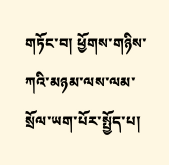གཏོང་བ། ཕྱོགས་གཉིས་ཀའི་མཉམ་ལས་ལམ་སྲོལ་ཡག་པོར་སྤྱོད་པ།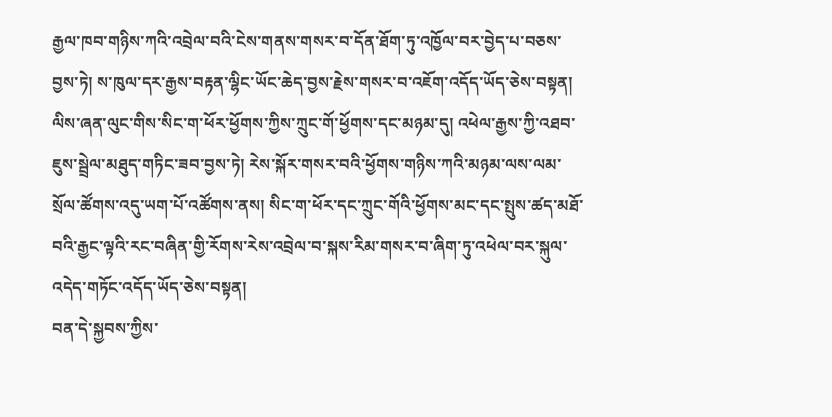རྒྱལ་ཁབ་གཉིས་ཀའི་འབྲེལ་བའི་ངེས་གནས་གསར་བ་དོན་ཐོག་ཏུ་འཁྱོལ་བར་བྱེད་པ་བཅས་བྱས་ཏེ། ས་ཁུལ་དར་རྒྱས་བརྟན་ལྷིང་ཡོང་ཆེད་བྱས་རྗེས་གསར་བ་འཇོག་འདོད་ཡོད་ཅེས་བསྟན།
ལིས་ཞན་ལུང་གིས་སིང་ག་ཕོར་ཕྱོགས་ཀྱིས་ཀྲུང་གོ་ཕྱོགས་དང་མཉམ་དུ། འཕེལ་རྒྱས་ཀྱི་འཐབ་ཇུས་སྦྲེལ་མཐུད་གཏིང་ཟབ་བྱས་ཏེ། རེས་སྐོར་གསར་བའི་ཕྱོགས་གཉིས་ཀའི་མཉམ་ལས་ལམ་སྲོལ་ཚོགས་འདུ་ཡག་པོ་འཚོགས་ནས། སིང་ག་ཕོར་དང་ཀྲུང་གོའི་ཕྱོགས་མང་དང་སྤུས་ཚད་མཐོ་བའི་རྒྱང་ལྟའི་རང་བཞིན་གྱི་རོགས་རེས་འབྲེལ་བ་སྐས་རིམ་གསར་བ་ཞིག་ཏུ་འཕེལ་བར་སྐུལ་འདེད་གཏོང་འདོད་ཡོད་ཅེས་བསྟན།
བན་དེ་སྐྱབས་ཀྱིས་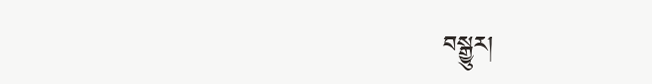བསྒྱུར།